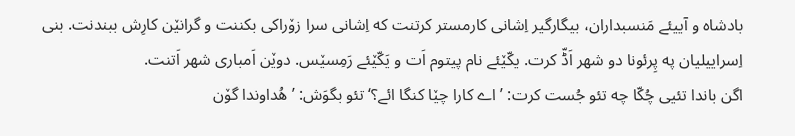بادشاه و آییئے مَنسبداران، بیگارگیر اِشانی کارمستر کرتنت که اِشانی سرا زۆراکی بکننت و گرانێن کارِش ببندنت. بنی اِسراییلیان په پِرئونا دو شهر اَڈّ کرت. یکّێئے نام پیتوم اَت و یَکّێئے رَمِسێس. دوێن اَمباری شهر اَتنت.
اگن باندا تئیی چُکّا چه تئو جُست کرت: ’اے کارا چێا کنگا ائے؟‘ تئو بگوَش: ’هُداوندا گۆن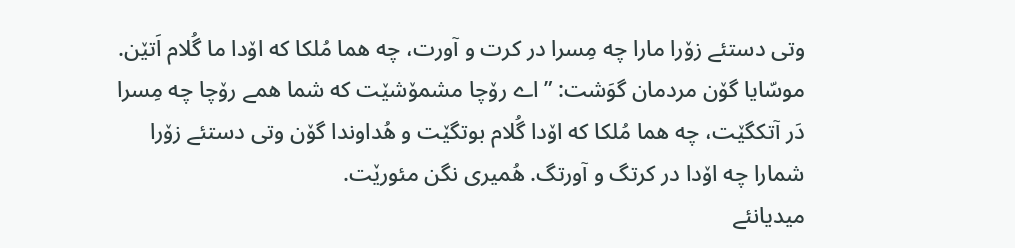وتی دستئے زۆرا مارا چه مِسرا در کرت و آورت، چه هما مُلکا که اۆدا ما گُلام اَتێن.
موسّایا گۆن مردمان گوَشت: ”اے رۆچا مشمۆشێت که شما همے رۆچا چه مِسرا دَر آتکگێت، چه هما مُلکا که اۆدا گُلام بوتگێت و هُداوندا گۆن وتی دستئے زۆرا شمارا چه اۆدا در کرتگ و آورتگ. هُمیری نگن مئورێت.
میدیانئے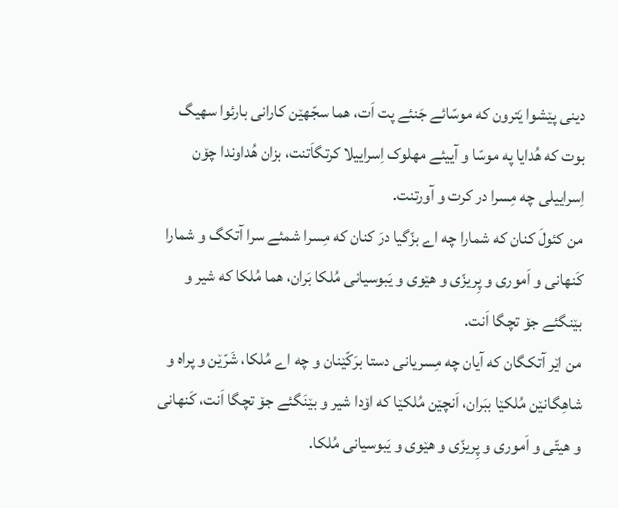دینی پێشوا یَترون که موسّائے جَنئے پت اَت، هما سجّهێن کارانی بارئوا سهیگ بوت که هُدایا په موسّا و آییئے مهلوک اِسراییلا کرتگاَتنت، بزان هُداوندا چۆن اِسراییلی چه مِسرا در کرت و آورتنت.
من کئولَ کنان که شمارا چه اے بزّگیا درَ کنان که مِسرا شمئے سرا آتکگ و شمارا کَنهانی و اَموری و پِریزّی و هێوی و یَبوسیانی مُلکا بَران، هما مُلکا که شیر و بێنگئے جۆ تچگا اَنت.
من اێر آتکگان که آیان چه مِسریانی دستا برَکّێنان و چه اے مُلکا، شَرّێن و پراه و شاهِگانێن مُلکێا ببَران، اَنچێن مُلکێا که اۆدا شیر و بێنَگئے جۆ تچگا اَنت، کَنهانی و هیتّی و اَموری و پِریزّی و هێوی و یَبوسیانی مُلکا.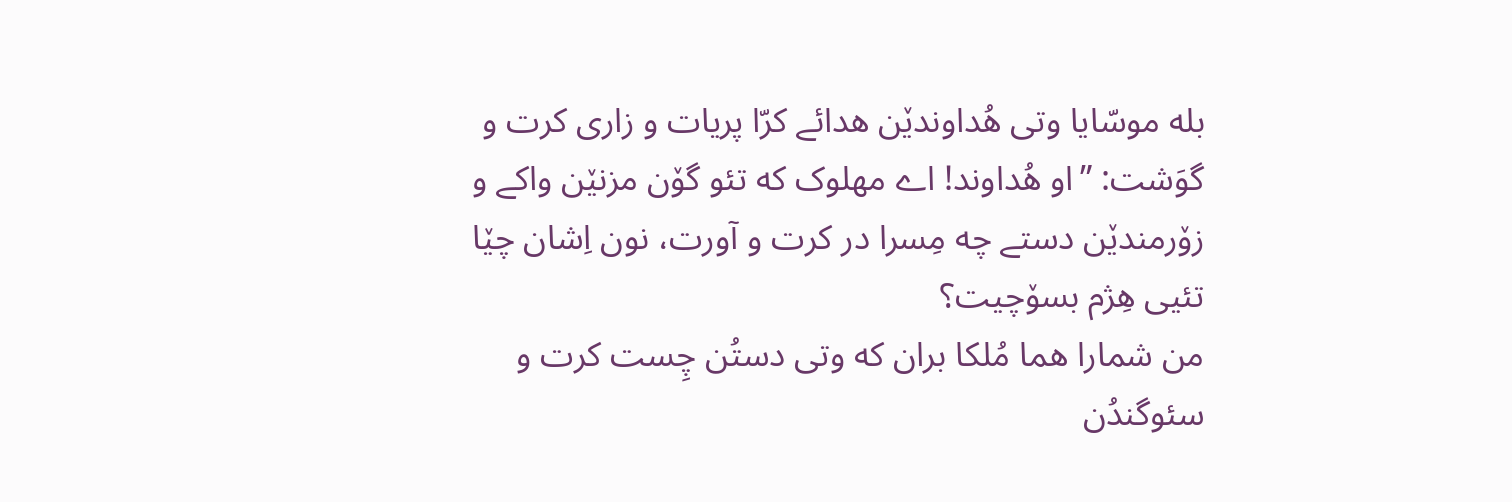بله موسّایا وتی هُداوندێن هدائے کرّا پریات و زاری کرت و گوَشت: ”او هُداوند! اے مهلوک که تئو گۆن مزنێن واکے و زۆرمندێن دستے چه مِسرا در کرت و آورت، نون اِشان چێا تئیی هِژم بسۆچیت؟
من شمارا هما مُلکا بران که وتی دستُن چِست کرت و سئوگندُن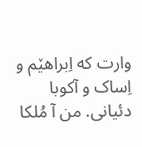وارت که اِبراهێم و اِساک و آکوبا دئیانی. من آ مُلکا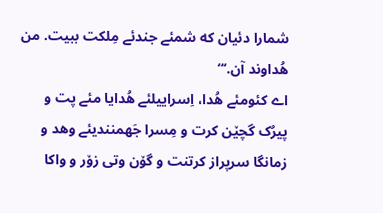شمارا دئیان که شمئے جندئے مِلکت ببیت. من هُداوند آن.‘“
اے کئومئے هُدا، اِسراییلئے هُدایا مئے پت و پیرُک گچێن کرت و مِسرا جَهمنندیئے وهد و زمانگا سرپراز کرتنت و گۆن وتی زۆر و واکا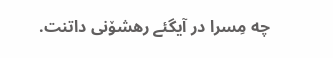چه مِسرا در آیگئے رهشۆنی داتنت.